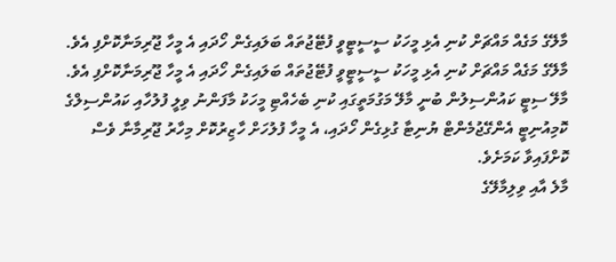މާލޭގެ މަގެއް މައްޗަށް ކުނި އެޅި މީހަކު ސީސީޓީވީ ފުޓޭޖުތައް ބަލައިގެން ހޯދައި އެ މީހާ ޖޫރިމަނާކޮށްފި އެވެ.
މާލޭގެ މަގެއް މައްޗަށް ކުނި އެޅި މީހަކު ސީސީޓީވީ ފުޓޭޖުތައް ބަލައިގެން ހޯދައި އެ މީހާ ޖޫރިމަނާކޮށްފި އެވެ.
މާލޭ ސިޓީ ކައުންސިލުން ބުނީ މާލޭ މަގުމަތީގައި ކުނި ބެހެއްޓި މީހަކު މާފަންނު ވިލީ ފުލުހާއި ކައުންސިލްގެ ކޮމިއުނިޓީ އެންގޭޖުމެންޓް ޔުނިޓާ ގުޅިގެން ހޯދައި، އެ މީހާ ފުލުހަށް ހާޒިރުކޮށް މިހާރު ޖޫރިމާނާ ވެސް ކޮށްފައިވާ ކަމަށެވެ.
މާލެ އާއި ވިލިމާލޭގެ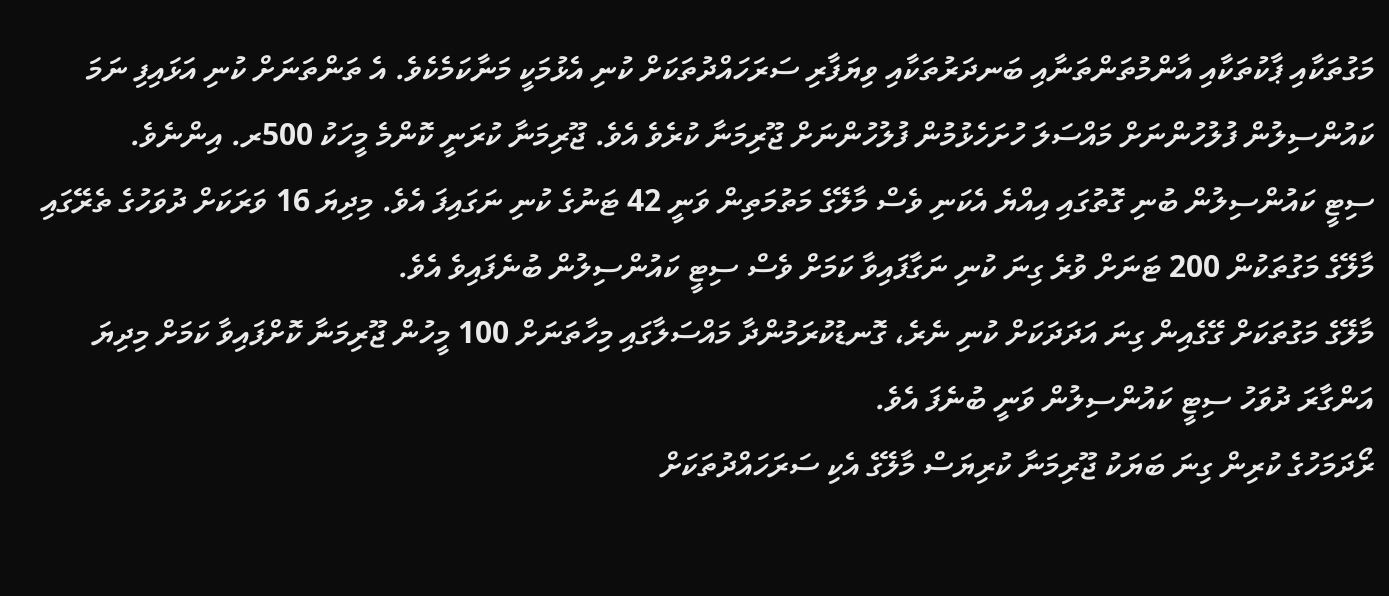މަގުތަކާއި ޕާކުތަކާއި އާންމުތަންތަނާއި ބަނދަރުތަކާއި ވިޔަފާރި ސަރަހައްދުތަކަށް ކުނި އެޅުމަކީ މަނާކަމެކެވެ. އެ ތަންތަނަށް ކުނި އަޅައިފި ނަމަ ކައުންސިލުން ފުލުހުންނަށް މައްސަލަ ހުށަހެޅުމުން ފުލުހުންނަށް ޖޫރިމަނާ ކުރެވެ އެވެ. ޖޫރިމަނާ ކުރަނީ ކޮންމެ މީހަކު 500ރ. އިންނެވެ.
ސިޓީ ކައުންސިލުން ބުނި ގޮތުގައި އިއްޔެ އެކަނި ވެސް މާލޭގެ މަތުމަތިން ވަނީ 42 ޓަނުގެ ކުނި ނަގައިފަ އެވެ. މިދިޔަ 16 ވަރަކަށް ދުވަހުގެ ތެރޭގައި މާލޭގެ މަގުތަކުން 200 ޓަނަށް ވުރެ ގިނަ ކުނި ނަގާފައިވާ ކަމަށް ވެސް ސިޓީ ކައުންސިލުން ބުނެފައިވެ އެވެ.
މާލޭގެ މަގުތަކަށް ގޭގެއިން ގިނަ އަދަދަކަށް ކުނި ނެރެ، ގޮނޑުކުރަމުންދާ މައްސަލާގައި މިހާތަނަށް 100 މީހުން ޖޫރިމަނާ ކޮށްފައިވާ ކަމަށް މިދިޔަ އަންގާރަ ދުވަހު ސިޓީ ކައުންސިލުން ވަނީ ބުނެފަ އެވެ.
ރޯދަމަހުގެ ކުރިން ގިނަ ބަޔަކު ޖޫރިމަނާ ކުރިޔަސް މާލޭގެ އެކި ސަރަހައްދުތަކަށް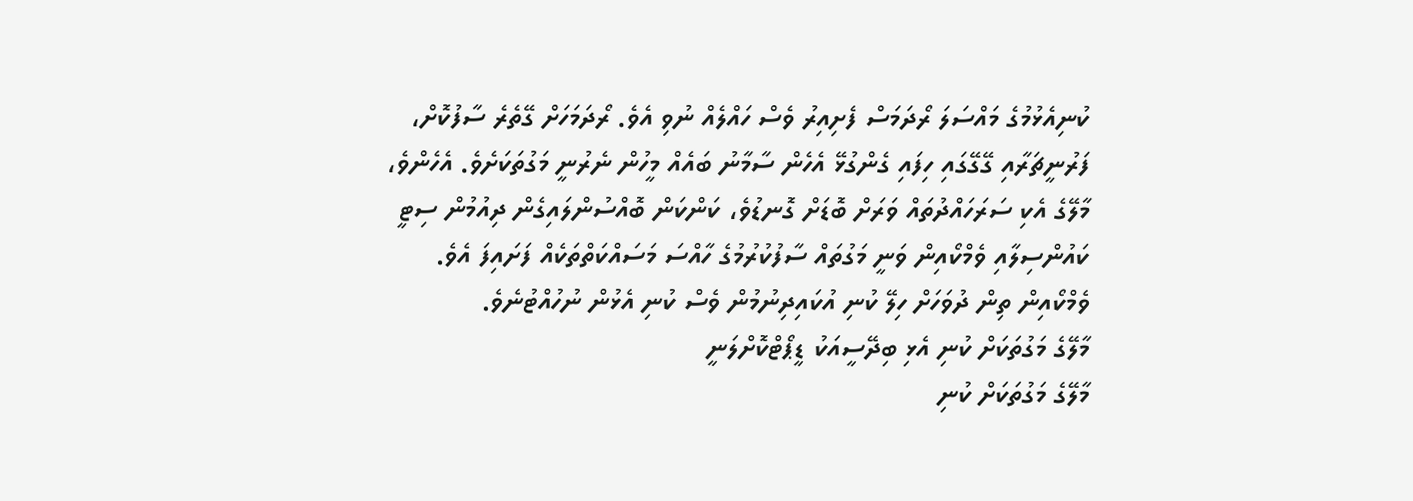ކުނިއެޅުމުގެ މައްސަލަ ރޯދަމަސް ފެށިއިރު ވެސް ހައްލެއް ނުވި އެވެ. ރޯދަމަހަށް ގޭތެރެ ސާފުކޮށް، ފަރުނީޗަރާއި ގޭގޭގައި ހިފައި ގެންގުޅޭ އެހެން ސާމާނު ބައެއް މީހުން ނެރުނީ މަގުތަކަށެވެ. އެހެންވެ، މާލޭގެ އެކި ސަރަހައްދުތައް ވަރަށް ބޮޑަށް ގޮނޑުވެ، ކަންކަން ބޮއްސުންލައިގެން ދިއުމުން ސިޓީ ކައުންސިލާއި ވެމްކޯއިން ވަނީ މަގުތައް ސާފުކުރުމުގެ ހާއްސަ މަސައްކަތްތަކެއް ފަށައިފަ އެވެ.
ވެމްކޯއިން ތިން ދުވަހަށް ހިލޭ ކުނި އުކައިދިނުމުން ވެސް ކުނި އެޅުން ނުހުއްޓުނެވެ.
މާލޭގެ މަގުތަކަށް ކުނި އެޅި ބިދޭސީއަކު ޑީޕޯޓްކޮށްލަނީ
މާލޭގެ މަގުތަކަށް ކުނި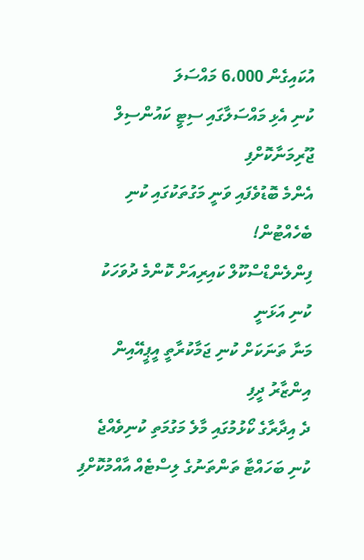އުކައިގެން 6،000 މައްސަލަ
ކުނި އެޅި މައްސަލާގައި ސިޓީ ކައުންސިލް ޖޫރިމަނާކޮށްފި
އެންމެ ބޮޑުވެފައި ވަނީ މަގުތަކުގައި ކުނި ބެހެއްޓުން!
ފިންލެންޑްސްކޫލް ކައިރިއަށް ކޮންމެ ދުވަހަކު ކުނި އަޅަނީ
މަނާ ތަނަކަށް ކުނި ޖަމާކުރާތީ އީޕީއޭއިން އިންޒާރު ދީފި
ދެ އިދާރާގެ ކޯޅުމުގައި މާލެ މަގުމަތި ކުނިވެއްޖެ
ކުނި ބަހައްޓާ ތަންތަނުގެ ލިސްޓެއް އާއްމުކޮށްފި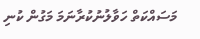މަސައްކަތް ހަވާލުނުކުރާނަމަ މަގުން ކުނި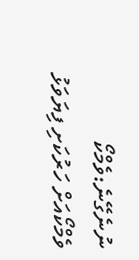ނުނެގޭނެ:ވެމްކޯ
ވެމްކޯއަށް ހަރުކަށި ފިޔަވަޅު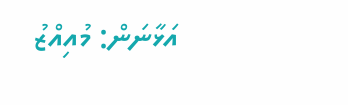އަޅާނަން: މުއިއްޒު